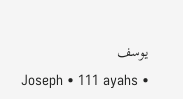يوسف
Joseph • 111 ayahs •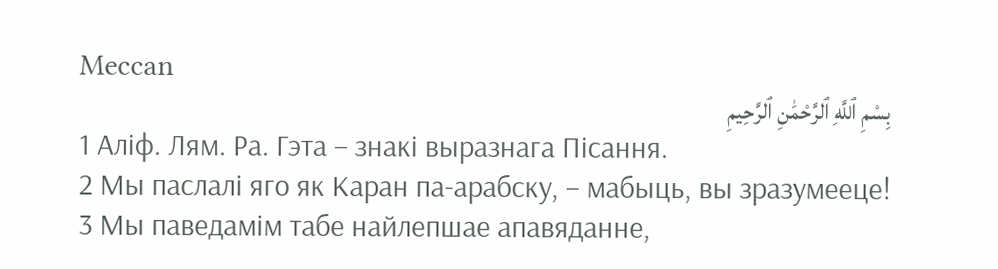Meccan
بِسْمِ ٱللَّهِ ٱلرَّحْمَٰنِ ٱلرَّحِيمِ
1 Аліф. Лям. Ра. Гэта – знакі выразнага Пісання.
2 Мы паслалі яго як Каран па-арабску, – мабыць, вы зразумееце!
3 Мы паведамім табе найлепшае апавяданне,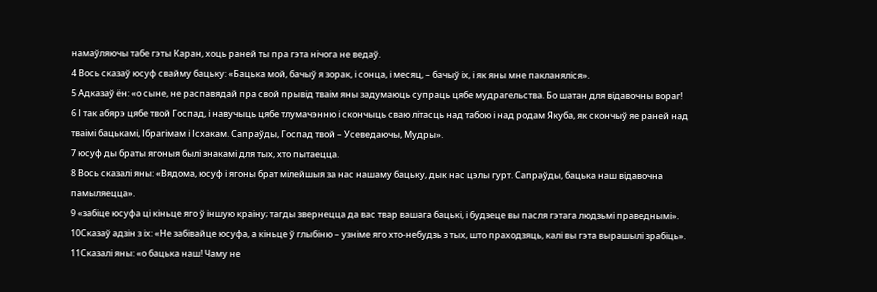намаўляючы табе гэты Каран, хоць раней ты пра гэта нічога не ведаў.
4 Вось сказаў юсуф свайму бацьку: «Бацька мой, бачыў я зорак, і сонца, і месяц, – бачыў іх, і як яны мне пакланяліся».
5 Адказаў ён: «о сыне, не распавядай пра свой прывід тваім яны задумаюць супраць цябе мудрагельства. Бо шатан для відавочны вораг!
6 І так абярэ цябе твой Госпад, і навучыць цябе тлумачэнню і скончыць сваю літасць над табою і над родам Якуба, як скончыў яе раней над тваімі бацькамі, Ібрагімам і Ісхакам. Сапраўды, Госпад твой – Усеведаючы, Мудры».
7 юсуф ды браты ягоныя былі знакамі для тых, хто пытаецца.
8 Вось сказалі яны: «Вядома, юсуф і ягоны брат мілейшыя за нас нашаму бацьку, дык нас цэлы гурт. Сапраўды, бацька наш відавочна памыляецца».
9 «забіце юсуфа ці кіньце яго ў іншую краіну; тагды звернецца да вас твар вашага бацькі, і будзеце вы пасля гэтага людзьмі праведнымі».
10Сказаў адзін з іх: «Не забівайце юсуфа, а кіньце ў глыбіню – узніме яго хто-небудзь з тых, што праходзяць, калі вы гэта вырашылі зрабіць».
11Сказалі яны: «о бацька наш! Чаму не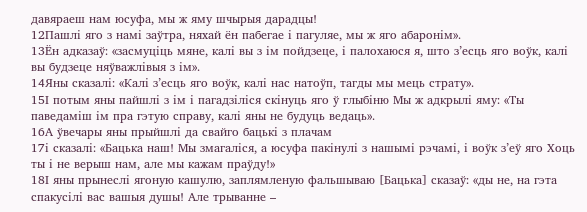давяраеш нам юсуфа, мы ж яму шчырыя дарадцы!
12Пашлі яго з намі заўтра, няхай ён пабегае і пагуляе, мы ж яго абаронім».
13Ён адказаў: «засмуціць мяне, калі вы з ім пойдзеце, і палохаюся я, што з’есць яго воўк, калі вы будзеце няўважлівыя з ім».
14Яны сказалі: «Калі з’есць яго воўк, калі нас натоўп, тагды мы мець страту».
15І потым яны пайшлі з ім і пагадзіліся скінуць яго ў глыбіню Мы ж адкрылі яму: «Ты паведаміш ім пра гэтую справу, калі яны не будуць ведаць».
16А ўвечары яны прыйшлі да свайго бацькі з плачам
17і сказалі: «Бацька наш! Мы змагаліся, а юсуфа пакінулі з нашымі рэчамі, і воўк з’еў яго Хоць ты і не верыш нам, але мы кажам праўду!»
18І яны прынеслі ягоную кашулю, заплямленую фальшываю [Бацька] сказаў: «ды не, на гэта спакусілі вас вашыя душы! Але трыванне –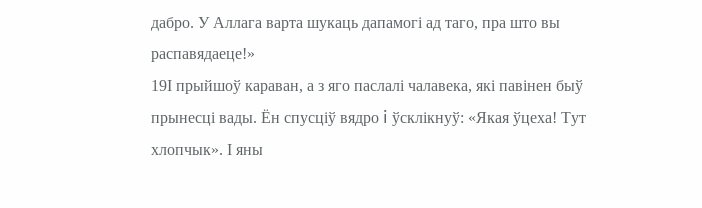дабро. У Аллага варта шукаць дапамогі ад таго, пра што вы распавядаеце!»
19І прыйшоў караван, а з яго паслалі чалавека, які павінен быў прынесці вады. Ён спусціў вядро i ўсклiкнуў: «Якая ўцеха! Тут хлопчык». І яны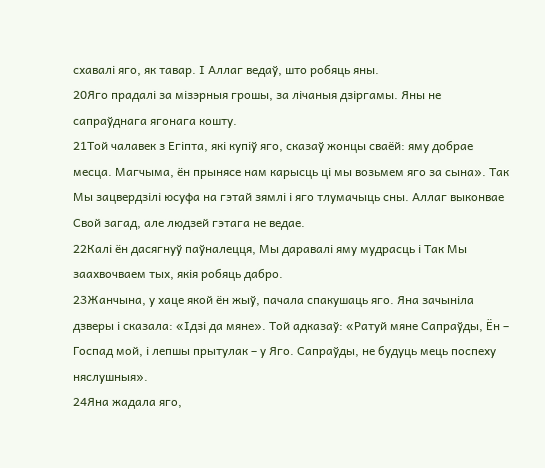схавалі яго, як тавар. І Аллаг ведаў, што робяць яны.
20Яго прадалі за мізэрныя грошы, за лічаныя дзіргамы. Яны не сапраўднага ягонага кошту.
21Той чалавек з Егіпта, які купіў яго, сказаў жонцы сваёй: яму добрае месца. Магчыма, ён прынясе нам карысць ці мы возьмем яго за сына». Так Мы зацвердзілі юсуфа на гэтай зямлі і яго тлумачыць сны. Аллаг выконвае Свой загад, але людзей гэтага не ведае.
22Калі ён дасягнуў паўналецця, Мы даравалі яму мудрасць і Так Мы заахвочваем тых, якія робяць дабро.
23Жанчына, у хаце якой ён жыў, пачала спакушаць яго. Яна зачыніла дзверы і сказала: «Ідзі да мяне». Той адказаў: «Ратуй мяне Сапраўды, Ён – Госпад мой, і лепшы прытулак – у Яго. Сапраўды, не будуць мець поспеху няслушныя».
24Яна жадала яго,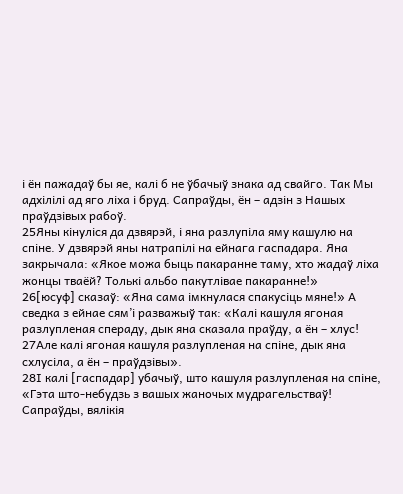і ён пажадаў бы яе, калі б не ўбачыў знака ад свайго. Так Мы адхілілі ад яго ліха і бруд. Сапраўды, ён – адзін з Нашых праўдзівых рабоў.
25Яны кінуліся да дзвярэй, і яна разлупіла яму кашулю на спіне. У дзвярэй яны натрапілі на ейнага гаспадара. Яна закрычала: «Якое можа быць пакаранне таму, хто жадаў ліха жонцы тваёй? Толькі альбо пакутлівае пакаранне!»
26[юсуф] сказаў: «Яна сама імкнулася спакусіць мяне!» А сведка з ейнае сям’і разважыў так: «Калі кашуля ягоная разлупленая спераду, дык яна сказала праўду, а ён – хлус!
27Але калі ягоная кашуля разлупленая на спіне, дык яна схлусіла, а ён – праўдзівы».
28І калі [гаспадар] убачыў, што кашуля разлупленая на спіне, «Гэта што-небудзь з вашых жаночых мудрагельстваў! Сапраўды, вялікія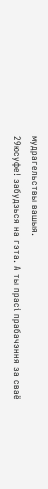мудрагельствы вашыя.
29юсуфе! забудзься на гэта. А ты прасі прабачэння за сваё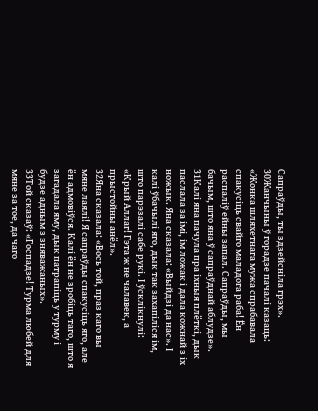Сапраўды, ты здзейсніла грэх».
30Жанчыны ў горадзе пачалі казаць: «Жонка шляхетнага мужа спрабавала спакусіць свайго маладога раба! Ён распаліў ейны запал. Сапраўды, мы бачым, што яна ў сапраўднай аблудзе».
31Калі яна пачула пра іхныя плёткі, дык паслала за імі, ім ложак і дала кожнай з іх ножык. Яна сказала: «Выйдзі да нас». І калі ўбачылі яго, дык так захапіліся ім, што парэзалі сабе рукі. І ўсклікнулі: «Крый Аллаг! Гэта ж не чалавек, а прыстойны анёл».
32Яна сказала: «Вось той, праз каго вы мяне лаялі! Я сапраўды спакусіць яго, але ён адмовіўся. Калі ён не зробіць таго, што я загадала яму, дык патрапіць у турму і будзе адным з зняважаных».
33Той сказаў: «Госпадзе! Турма любей для мяне за тое, да чаго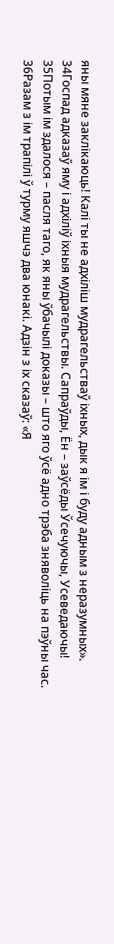яны мяне заклікаюць! Калі ты не адхіліш мудрагельстваў іхных, дык я ім і буду адным з неразумных».
34Госпад адказаў яму і адхіліў іхныя мудрагельствы. Сапраўды, Ён – заўсёды Ўсечуючы, Усеведаючы!
35Потым ім здалося – пасля таго, як яны ўбачылі доказы – што яго ўсё адно трэба зняволіць на пэўны час.
36Разам з ім трапілі ў турму яшчэ два юнакі. Адзін з іх сказаў: «Я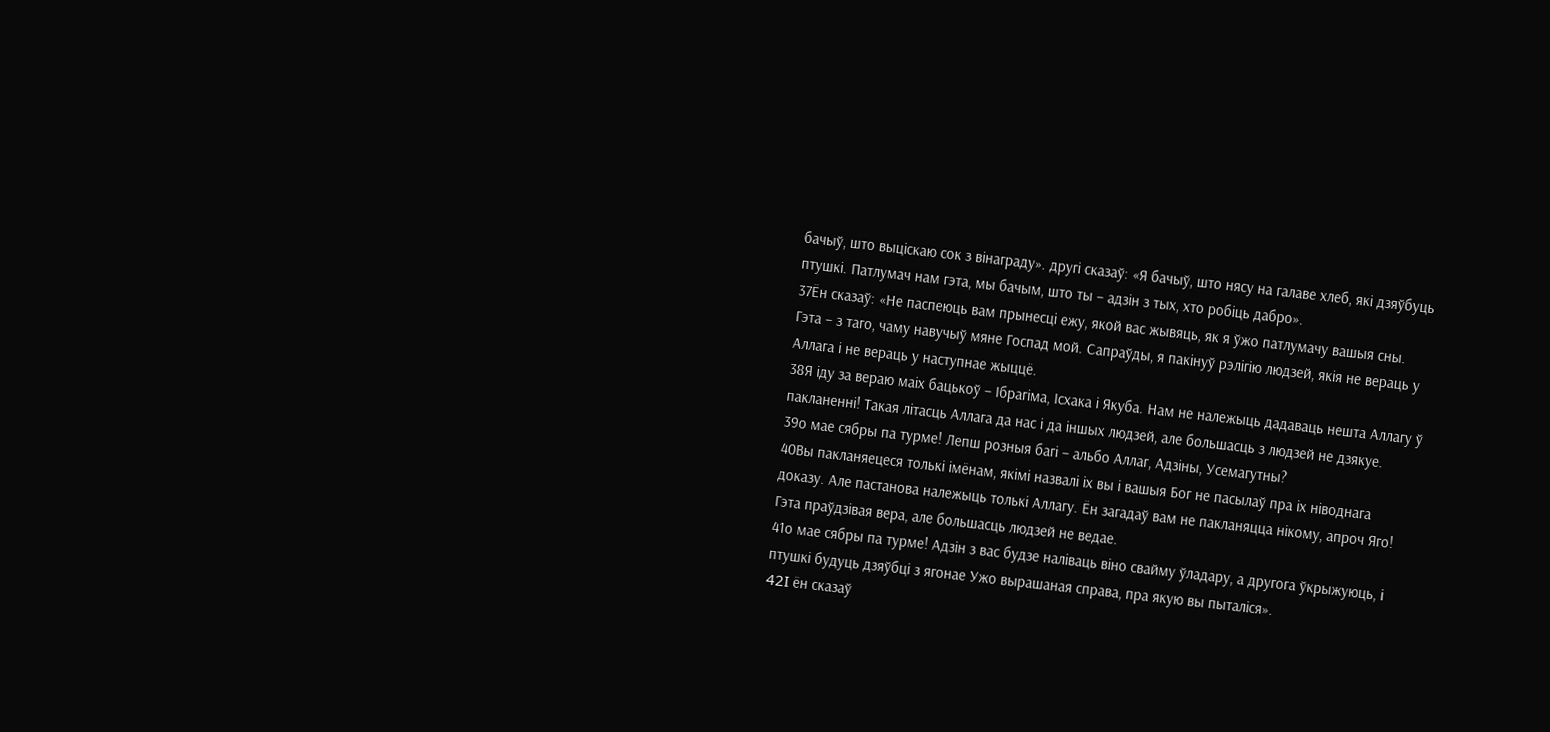бачыў, што выціскаю сок з вінаграду». другі сказаў: «Я бачыў, што нясу на галаве хлеб, які дзяўбуць птушкі. Патлумач нам гэта, мы бачым, што ты – адзін з тых, хто робіць дабро».
37Ён сказаў: «Не паспеюць вам прынесці ежу, якой вас жывяць, як я ўжо патлумачу вашыя сны. Гэта – з таго, чаму навучыў мяне Госпад мой. Сапраўды, я пакінуў рэлігію людзей, якія не вераць у Аллага і не вераць у наступнае жыццё.
38Я іду за вераю маіх бацькоў – Ібрагіма, Iсхака і Якуба. Нам не належыць дадаваць нешта Аллагу ў пакланенні! Такая літасць Аллага да нас і да іншых людзей, але большасць з людзей не дзякуе.
39о мае сябры па турме! Лепш розныя багі – альбо Аллаг, Адзіны, Усемагутны?
40Вы пакланяецеся толькі імёнам, якімі назвалі іх вы і вашыя Бог не пасылаў пра іх ніводнага доказу. Але пастанова належыць толькі Аллагу. Ён загадаў вам не пакланяцца нікому, апроч Яго! Гэта праўдзівая вера, але большасць людзей не ведае.
41о мае сябры па турме! Адзін з вас будзе наліваць віно свайму ўладару, а другога ўкрыжуюць, i птушкі будуць дзяўбці з ягонае Ужо вырашаная справа, пра якую вы пыталіся».
42I ён сказаў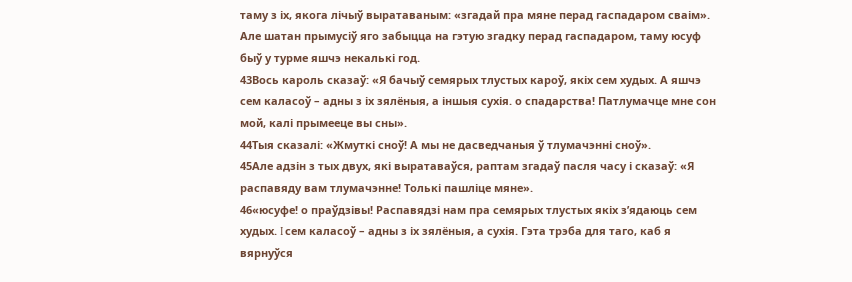таму з іх, якога лічыў выратаваным: «згадай пра мяне перад гаспадаром сваім». Але шатан прымусіў яго забыцца на гэтую згадку перад гаспадаром, таму юсуф быў у турме яшчэ некалькі год.
43Вось кароль сказаў: «Я бачыў семярых тлустых кароў, якіх сем худых. А яшчэ сем каласоў – адны з іх зялёныя, а іншыя сухія. о спадарства! Патлумачце мне сон мой, калі прымееце вы сны».
44Тыя сказалі: «Жмуткі сноў! А мы не дасведчаныя ў тлумачэнні сноў».
45Але адзін з тых двух, які выратаваўся, раптам згадаў пасля часу і сказаў: «Я распавяду вам тлумачэнне! Толькі пашліце мяне».
46«юсуфе! о праўдзівы! Распавядзі нам пра семярых тлустых якіх з’ядаюць сем худых. I сем каласоў – адны з іх зялёныя, а сухія. Гэта трэба для таго, каб я вярнуўся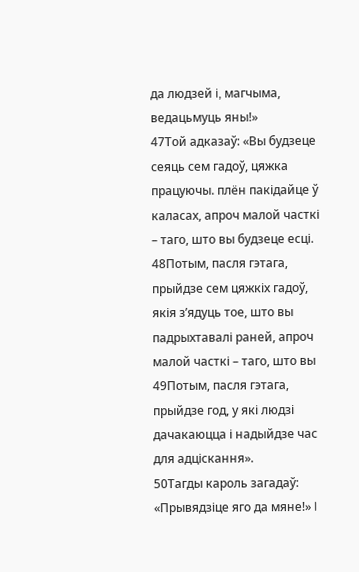да людзей i, магчыма, ведацьмуць яны!»
47Той адказаў: «Вы будзеце сеяць сем гадоў, цяжка працуючы. плён пакідайце ў каласах, апроч малой часткі – таго, што вы будзеце есці.
48Потым, пасля гэтага, прыйдзе сем цяжкіх гадоў, якія з’ядуць тое, што вы падрыхтавалі раней, апроч малой часткі – таго, што вы
49Потым, пасля гэтага, прыйдзе год, у які людзі дачакаюцца і надыйдзе час для адціскання».
50Тагды кароль загадаў: «Прывядзіце яго да мяне!» I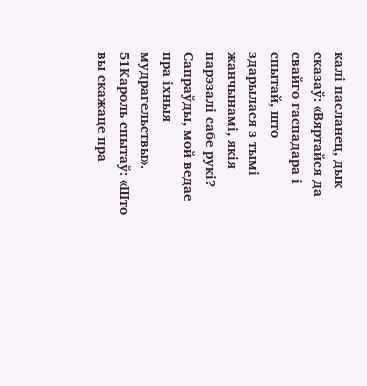калі пасланец, дык сказаў: «Вяртайся да свайго гаспадара і спытай, што здарылася з тымі жанчынамі, якія парэзалі сабе рукі? Сапраўды, мой ведае пра іхныя мудрагельствы».
51Кароль спытаў: «Што вы скажаце пра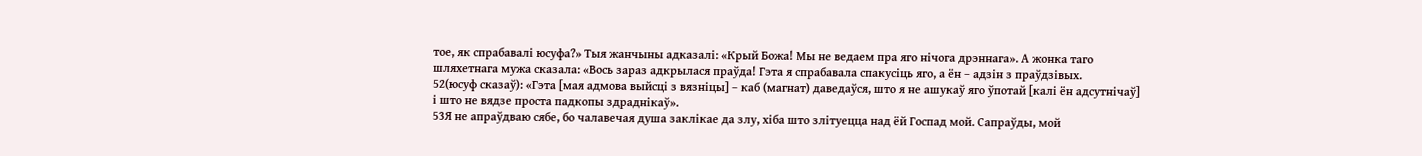тое, як спрабавалі юсуфа?» Тыя жанчыны адказалі: «Крый Божа! Мы не ведаем пра яго нічога дрэннага». А жонка таго шляхетнага мужа сказала: «Вось зараз адкрылася праўда! Гэта я спрабавала спакусіць яго, а ён – адзін з праўдзівых.
52(юсуф сказаў): «Гэта [мая адмова выйсці з вязніцы] – каб (магнат) даведаўся, што я не ашукаў яго ўпотай [калі ён адсутнічаў] і што не вядзе проста падкопы здраднікаў».
53Я не апраўдваю сябе, бо чалавечая душа заклікае да злу, хіба што злітуецца над ёй Госпад мой. Сапраўды, мой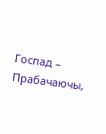Госпад – Прабачаючы,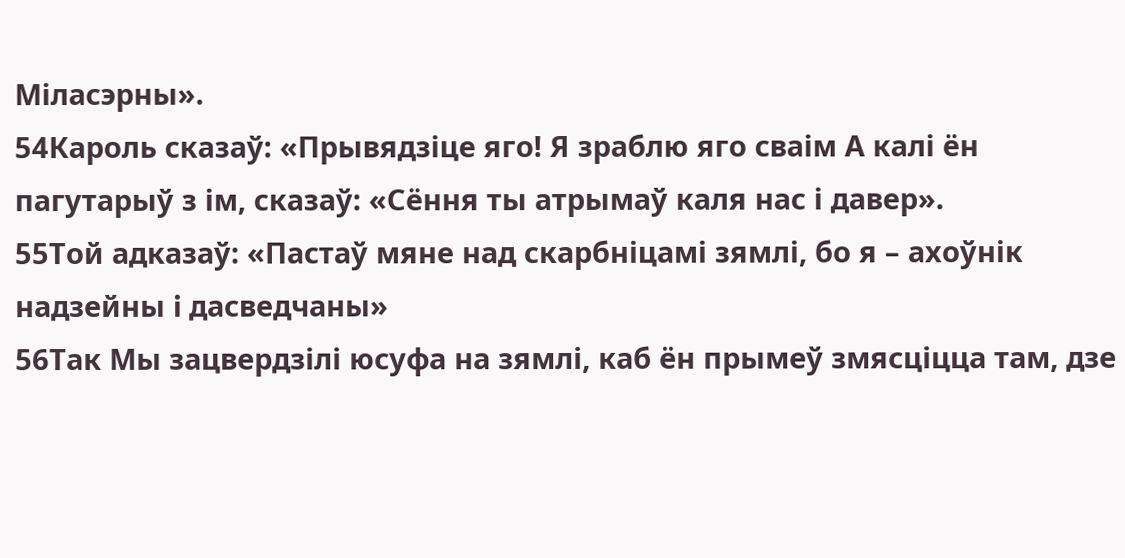Міласэрны».
54Кароль сказаў: «Прывядзіце яго! Я зраблю яго сваім А калі ён пагутарыў з ім, сказаў: «Сёння ты атрымаў каля нас і давер».
55Той адказаў: «Пастаў мяне над скарбніцамі зямлі, бо я – ахоўнік надзейны i дасведчаны»
56Так Мы зацвердзілі юсуфа на зямлі, каб ён прымеў змясціцца там, дзе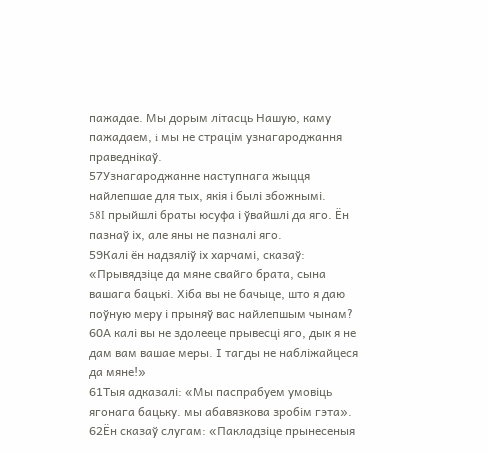пажадае. Мы дорым літасць Нашую, каму пажадаем, i мы не страцім узнагароджання праведнікаў.
57Узнагароджанне наступнага жыцця найлепшае для тых, якія і былі збожнымі.
58I прыйшлі браты юсуфа і ўвайшлі да яго. Ён пазнаў іх, але яны не пазналі яго.
59Калі ён надзяліў іх харчамі, сказаў: «Прывядзіце да мяне свайго брата, сына вашага бацькі. Хiба вы не бачыце, што я даю поўную меру і прыняў вас найлепшым чынам?
60А калі вы не здолееце прывесці яго, дык я не дам вам вашае меры. І тагды не набліжайцеся да мяне!»
61Тыя адказалі: «Мы паспрабуем умовіць ягонага бацьку. мы абавязкова зробім гэта».
62Ён сказаў слугам: «Пакладзіце прынесеныя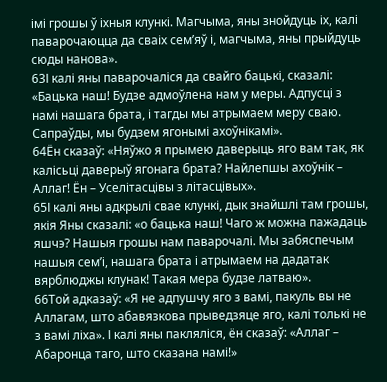імі грошы ў іхныя клункі. Магчыма, яны знойдуць іх, калі паварочаюцца да сваіх сем’яў і, магчыма, яны прыйдуць сюды нанова».
63І калі яны паварочаліся да свайго бацькі, сказалі: «Бацька наш! Будзе адмоўлена нам у меры. Адпусці з намі нашага брата, і тагды мы атрымаем меру сваю. Сапраўды, мы будзем ягонымі ахоўнікамі».
64Ён сказаў: «Няўжо я прымею даверыць яго вам так, як калісьці даверыў ягонага брата? Найлепшы ахоўнік – Аллаг! Ён – Уселітасцівы з літасцівых».
65І калі яны адкрылі свае клункі, дык знайшлі там грошы, якія Яны сказалі: «о бацька наш! Чаго ж можна пажадаць яшчэ? Нашыя грошы нам паварочалі. Мы забяспечым нашыя сем’і, нашага брата і атрымаем на дадатак вярблюджы клунак! Такая мера будзе латваю».
66Той адказаў: «Я не адпушчу яго з вамі, пакуль вы не Аллагам, што абавязкова прыведзяце яго, калі толькі не з вамі ліха». І калі яны пакляліся, ён сказаў: «Аллаг – Абаронца таго, што сказана намі!»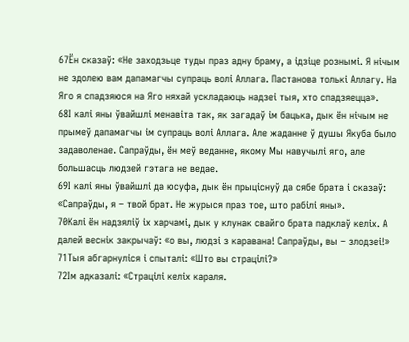67Ён сказаў: «Не заходзьце туды праз адну браму, а ідзіце рознымі. Я нічым не здолею вам дапамагчы супраць волі Аллага. Пастанова толькі Аллагу. На Яго я спадзяюся на Яго няхай ускладаюць надзеі тыя, хто спадзяецца».
68І калі яны ўвайшлі менавіта так, як загадаў ім бацька, дык ён нічым не прымеў дапамагчы ім супраць волі Аллага. Але жаданне ў душы Якуба было задаволенае. Сапраўды, ён меў веданне, якому Мы навучылі яго, але большасць людзей гэтага не ведае.
69І калі яны ўвайшлі да юсуфа, дык ён прыціснуў да сябе брата і сказаў: «Сапраўды, я – твой брат. Не журыся праз тое, што рабілі яны».
70Калі ён надзяліў іх харчамі, дык у клунак свайго брата падклаў келіх. А далей веснік закрычаў: «о вы, людзі з каравана! Сапраўды, вы – злодзеі!»
71Тыя абгарнуліся і спыталі: «Што вы страцілі?»
72Ім адказалі: «Страцілі келіх караля.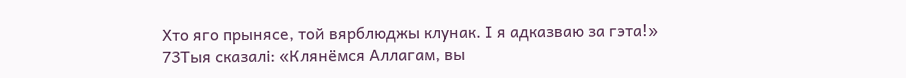Хто яго прынясе, той вярблюджы клунак. І я адказваю за гэта!»
73Тыя сказалі: «Клянёмся Аллагам, вы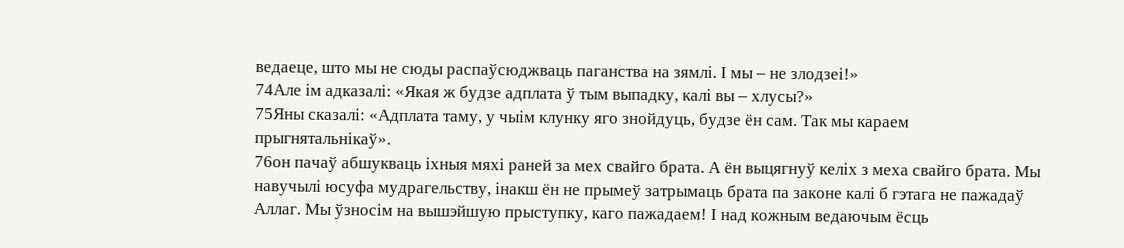ведаеце, што мы не сюды распаўсюджваць паганства на зямлі. І мы – не злодзеі!»
74Але ім адказалі: «Якая ж будзе адплата ў тым выпадку, калі вы – хлусы?»
75Яны сказалі: «Адплата таму, у чыім клунку яго знойдуць, будзе ён сам. Так мы караем прыгнятальнікаў».
76он пачаў абшукваць іхныя мяхі раней за мех свайго брата. А ён выцягнуў келіх з меха свайго брата. Мы навучылі юсуфа мудрагельству, інакш ён не прымеў затрымаць брата па законе калі б гэтага не пажадаў Аллаг. Мы ўзносім на вышэйшую прыступку, каго пажадаем! І над кожным ведаючым ёсць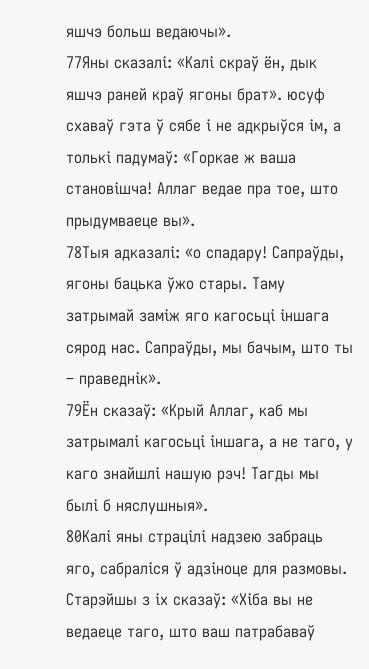яшчэ больш ведаючы».
77Яны сказалі: «Калі скраў ён, дык яшчэ раней краў ягоны брат». юсуф схаваў гэта ў сябе і не адкрыўся ім, а толькі падумаў: «Горкае ж ваша становішча! Аллаг ведае пра тое, што прыдумваеце вы».
78Тыя адказалі: «о спадару! Сапраўды, ягоны бацька ўжо стары. Таму затрымай замiж яго кагосьці іншага сярод нас. Сапраўды, мы бачым, што ты – праведнік».
79Ён сказаў: «Крый Аллаг, каб мы затрымалі кагосьці іншага, а не таго, у каго знайшлі нашую рэч! Тагды мы былі б няслушныя».
80Калі яны страцілі надзею забраць яго, сабраліся ў адзіноце для размовы. Старэйшы з іх сказаў: «Хiба вы не ведаеце таго, што ваш патрабаваў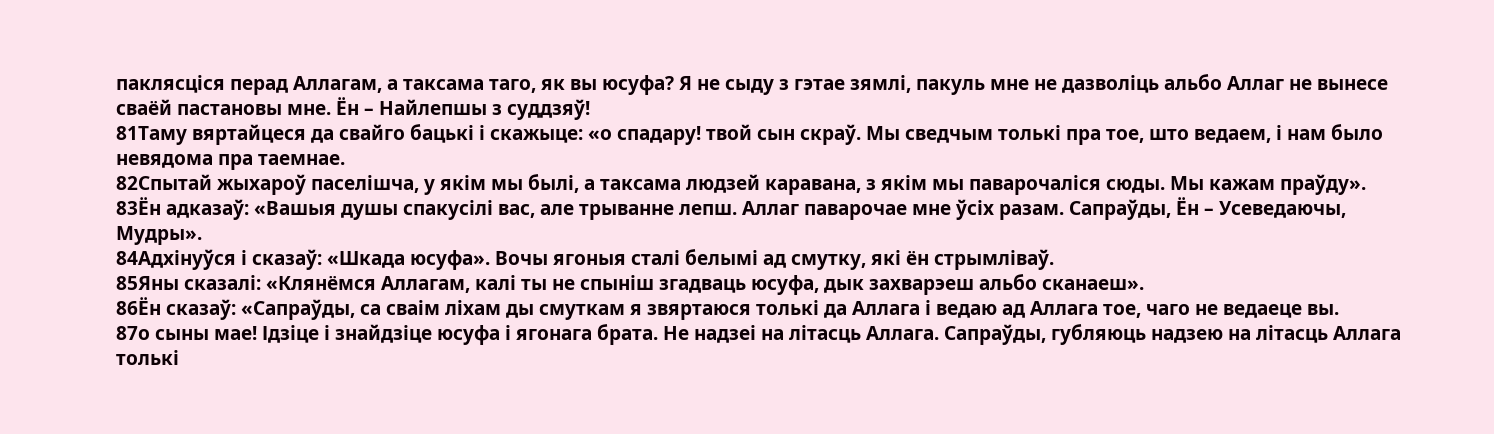паклясцiся перад Аллагам, а таксама таго, як вы юсуфа? Я не сыду з гэтае зямлі, пакуль мне не дазволіць альбо Аллаг не вынесе сваёй пастановы мне. Ён – Найлепшы з суддзяў!
81Таму вяртайцеся да свайго бацькі і скажыце: «о спадару! твой сын скраў. Мы сведчым толькі пра тое, што ведаем, і нам было невядома пра таемнае.
82Спытай жыхароў паселiшча, у якім мы былі, а таксама людзей каравана, з якім мы паварочалiся сюды. Мы кажам праўду».
83Ён адказаў: «Вашыя душы спакусілі вас, але трыванне лепш. Аллаг паварочае мне ўсіх разам. Сапраўды, Ён – Усеведаючы, Мудры».
84Адхінуўся і сказаў: «Шкада юсуфа». Вочы ягоныя сталі белымі ад смутку, які ён стрымліваў.
85Яны сказалі: «Клянёмся Аллагам, калі ты не спыніш згадваць юсуфа, дык захварэеш альбо сканаеш».
86Ён сказаў: «Сапраўды, са сваiм лiхам ды смуткам я звяртаюся толькі да Аллага і ведаю ад Аллага тое, чаго не ведаеце вы.
87о сыны мае! Ідзіце і знайдзіце юсуфа і ягонага брата. Не надзеі на літасць Аллага. Сапраўды, губляюць надзею на літасць Аллага толькі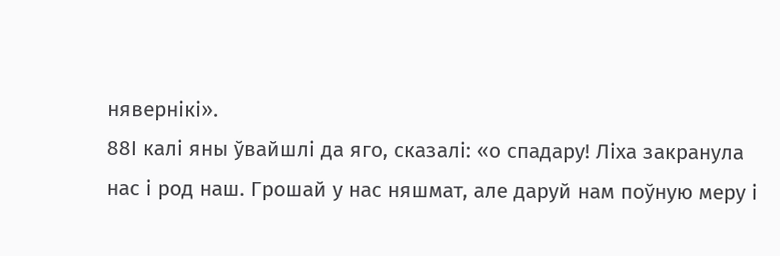нявернікі».
88І калі яны ўвайшлі да яго, сказалі: «о спадару! Лiха закранула нас і род наш. Грошай у нас няшмат, але даруй нам поўную меру і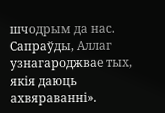шчодрым да нас. Сапраўды, Аллаг узнагароджвае тых, якія даюць ахвяраванні».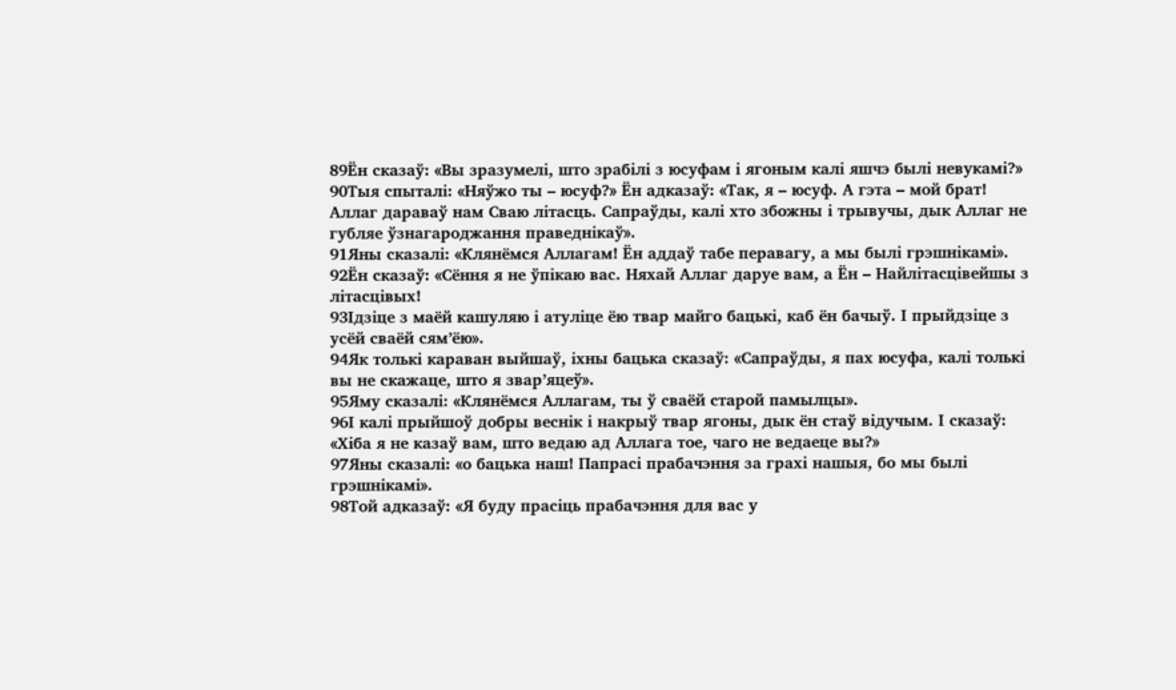89Ён сказаў: «Вы зразумелі, што зрабілі з юсуфам і ягоным калі яшчэ былі невукамі?»
90Тыя спыталі: «Няўжо ты – юсуф?» Ён адказаў: «Так, я – юсуф. А гэта – мой брат! Аллаг дараваў нам Сваю літасць. Сапраўды, калі хто збожны і трывучы, дык Аллаг не губляе ўзнагароджання праведнікаў».
91Яны сказалі: «Клянёмся Аллагам! Ён аддаў табе перавагу, а мы былі грэшнікамі».
92Ён сказаў: «Сёння я не ўпікаю вас. Няхай Аллаг даруе вам, а Ён – Найлітасцівейшы з літасцівых!
93Ідзіце з маёй кашуляю і атуліце ёю твар майго бацькі, каб ён бачыў. І прыйдзіце з усёй сваёй сям’ёю».
94Як толькі караван выйшаў, іхны бацька сказаў: «Сапраўды, я пах юсуфа, калі толькі вы не скажаце, што я звар’яцеў».
95Яму сказалі: «Клянёмся Аллагам, ты ў сваёй старой памылцы».
96І калі прыйшоў добры веснік і накрыў твар ягоны, дык ён стаў відучым. І сказаў: «Хіба я не казаў вам, што ведаю ад Аллага тое, чаго не ведаеце вы?»
97Яны сказалі: «о бацька наш! Папрасі прабачэння за грахі нашыя, бо мы былі грэшнікамі».
98Той адказаў: «Я буду прасіць прабачэння для вас у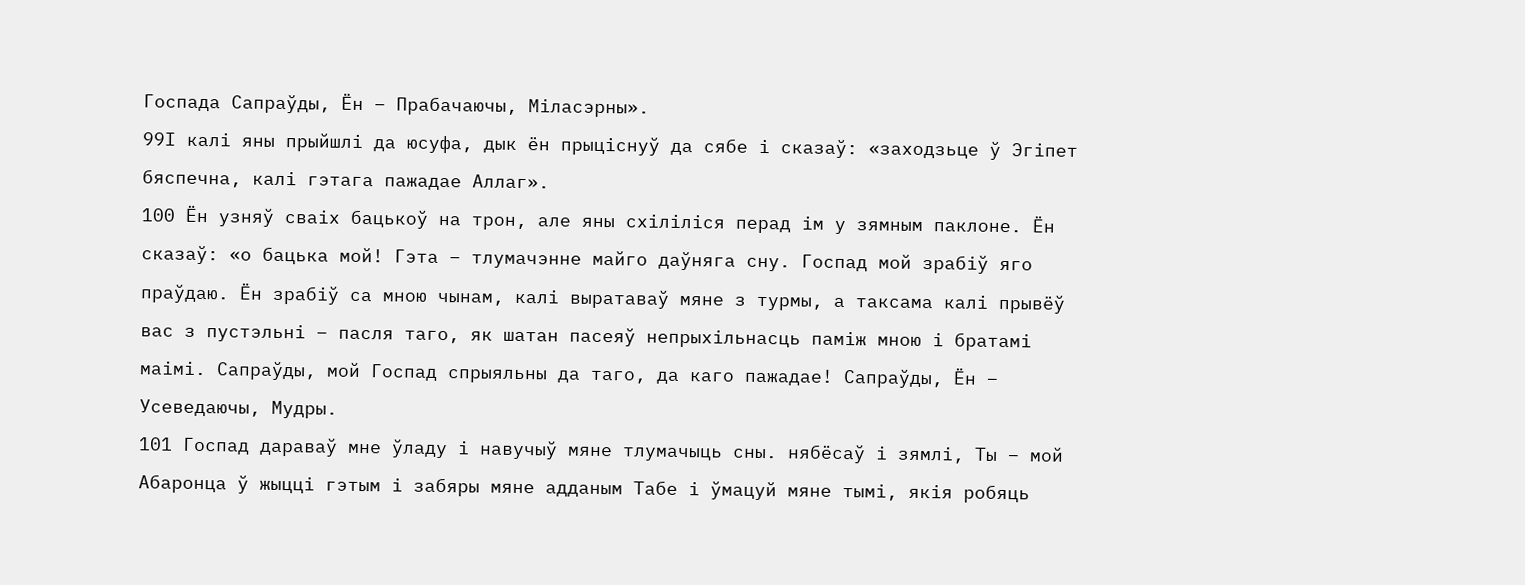Госпада Сапраўды, Ён – Прабачаючы, Міласэрны».
99І калі яны прыйшлі да юсуфа, дык ён прыціснуў да сябе і сказаў: «заходзьце ў Эгіпет бяспечна, калі гэтага пажадае Аллаг».
100 Ён узняў сваіх бацькоў на трон, але яны схіліліся перад ім у зямным паклоне. Ён сказаў: «о бацька мой! Гэта – тлумачэнне майго даўняга сну. Госпад мой зрабіў яго праўдаю. Ён зрабіў са мною чынам, калі выратаваў мяне з турмы, а таксама калі прывёў вас з пустэльні – пасля таго, як шатан пасеяў непрыхільнасць паміж мною і братамі маімі. Сапраўды, мой Госпад спрыяльны да таго, да каго пажадае! Сапраўды, Ён – Усеведаючы, Мудры.
101 Госпад дараваў мне ўладу і навучыў мяне тлумачыць сны. нябёсаў і зямлі, Ты – мой Абаронца ў жыцці гэтым і забяры мяне адданым Табе і ўмацуй мяне тымі, якія робяць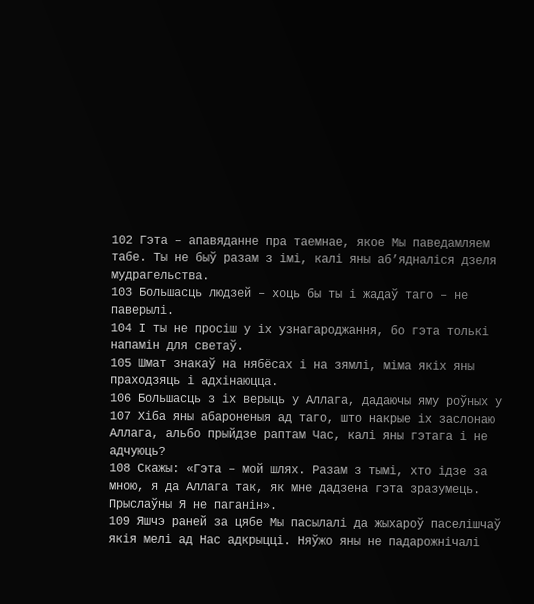102 Гэта – апавяданне пра таемнае, якое Мы паведамляем табе. Ты не быў разам з імі, калі яны аб’ядналіся дзеля мудрагельства.
103 Большасць людзей – хоць бы ты і жадаў таго – не паверылі.
104 І ты не просіш у іх узнагароджання, бо гэта толькі напамін для светаў.
105 Шмат знакаў на нябёсах і на зямлі, міма якіх яны праходзяць і адхінаюцца.
106 Большасць з іх верыць у Аллага, дадаючы яму роўных у
107 Хіба яны абароненыя ад таго, што накрые іх заслонаю Аллага, альбо прыйдзе раптам Час, калі яны гэтага і не адчуюць?
108 Скажы: «Гэта – мой шлях. Разам з тымі, хто ідзе за мною, я да Аллага так, як мне дадзена гэта зразумець. Прыслаўны Я не паганін».
109 Яшчэ раней за цябе Мы пасылалі да жыхароў паселішчаў якія мелі ад Нас адкрыцці. Няўжо яны не падарожнічалі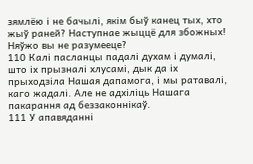зямлёю і не бачылі, якім быў канец тых, хто жыў раней? Наступнае жыццё для збожных! Няўжо вы не разумееце?
110 Калі пасланцы падалі духам і думалі, што іх прызналі хлусамі, дык да іх прыходзіла Нашая дапамога, і мы ратавалі, каго жадалі. Але не адхіліць Нашага пакарання ад беззаконнікаў.
111 У апавяданні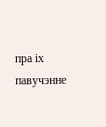пра іх павучэнне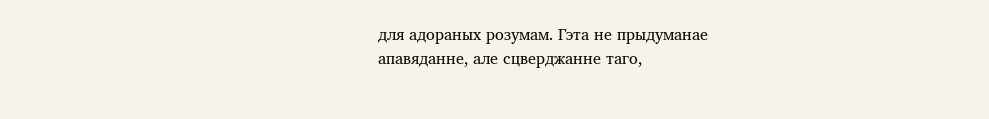для адораных розумам. Гэта не прыдуманае апавяданне, але сцверджанне таго,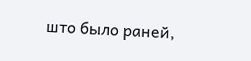што было раней,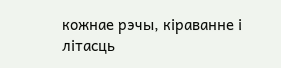кожнае рэчы, кіраванне і літасць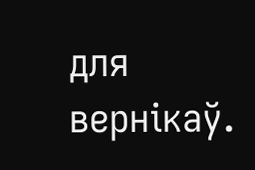для вернікаў.